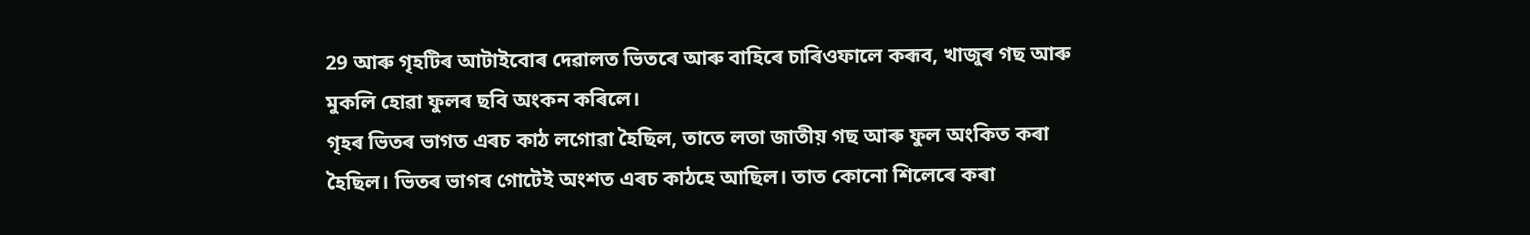29 আৰু গৃহটিৰ আটাইবোৰ দেৱালত ভিতৰে আৰু বাহিৰে চাৰিওফালে কৰূব, খাজুৰ গছ আৰু মুকলি হোৱা ফুলৰ ছবি অংকন কৰিলে।
গৃহৰ ভিতৰ ভাগত এৰচ কাঠ লগোৱা হৈছিল, তাতে লতা জাতীয় গছ আৰু ফুল অংকিত কৰা হৈছিল। ভিতৰ ভাগৰ গোটেই অংশত এৰচ কাঠহে আছিল। তাত কোনো শিলেৰে কৰা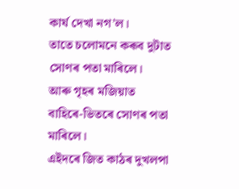কাৰ্য দেখা নগ’ল।
তাতে চলোমনে কৰূব দুটাত সোণৰ পতা মাৰিলে।
আৰু গৃহৰ মজিয়াত বাহিৰে-ভিতৰে সোণৰ পতা মাৰিলে।
এইদৰে জিত কাঠৰ দুখলপা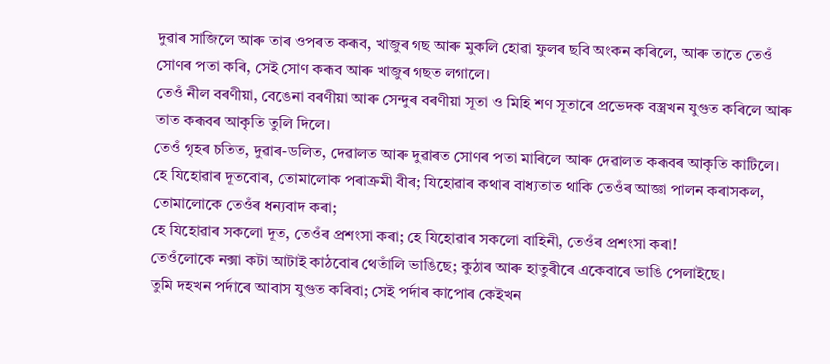দুৱাৰ সাজিলে আৰু তাৰ ওপৰত কৰূব, খাজুৰ গছ আৰু মুকলি হোৱা ফুলৰ ছবি অংকন কৰিলে, আৰু তাতে তেওঁ সোণৰ পতা কৰি, সেই সোণ কৰূব আৰু খাজুৰ গছত লগালে।
তেওঁ নীল বৰণীয়া, বেঙেনা বৰণীয়া আৰু সেন্দুৰ বৰণীয়া সূতা ও মিহি শণ সূতাৰে প্ৰভেদক বস্ত্ৰখন যুগুত কৰিলে আৰু তাত কৰূবৰ আকৃতি তুলি দিলে।
তেওঁ গৃহৰ চতিত, দুৱাৰ-ডলিত, দেৱালত আৰু দুৱাৰত সোণৰ পতা মাৰিলে আৰু দেৱালত কৰূবৰ আকৃতি কাটিলে।
হে যিহোৱাৰ দূতবোৰ, তোমালোক পৰাক্রমী বীৰ; যিহোৱাৰ কথাৰ বাধ্যতাত থাকি তেওঁৰ আজ্ঞা পালন কৰাসকল, তোমালোকে তেওঁৰ ধন্যবাদ কৰা;
হে যিহোৱাৰ সকলো দূত, তেওঁৰ প্ৰশংসা কৰা; হে যিহোৱাৰ সকলো বাহিনী, তেওঁৰ প্ৰশংসা কৰা!
তেওঁলোকে নক্সা কটা আটাই কাঠবোৰ থেতাঁলি ভাঙিছে; কুঠাৰ আৰু হাতুৰীৰে একেবাৰে ভাঙি পেলাইছে।
তুমি দহখন পৰ্দাৰে আবাস যুগুত কৰিবা; সেই পৰ্দাৰ কাপোৰ কেইখন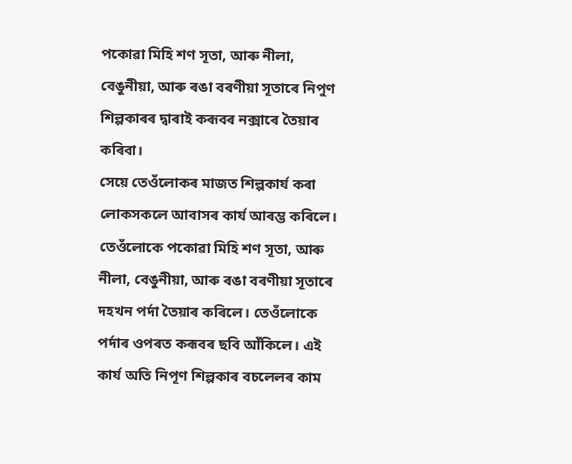পকোৱা মিহি শণ সূতা, আৰু নীলা, বেঙুনীয়া, আৰু ৰঙা বৰণীয়া সূতাৰে নিপুণ শিল্পকাৰৰ দ্বাৰাই কৰূবৰ নক্সাৰে তৈয়াৰ কৰিবা।
সেয়ে তেওঁলোকৰ মাজত শিল্পকাৰ্য কৰা লোকসকলে আবাসৰ কাৰ্য আৰম্ভ কৰিলে। তেওঁলোকে পকোৱা মিহি শণ সূতা, আৰু নীলা, বেঙুনীয়া, আৰু ৰঙা বৰণীয়া সূতাৰে দহখন পৰ্দা তৈয়াৰ কৰিলে। তেওঁলোকে পৰ্দাৰ ওপৰত কৰূবৰ ছবি আঁকিলে। এই কাৰ্য অতি নিপূণ শিল্পকাৰ বচলেলৰ কাম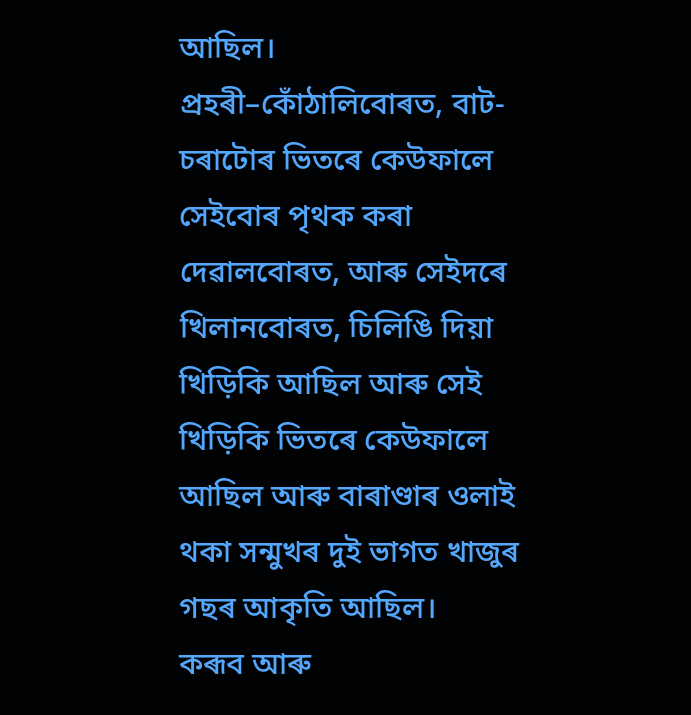আছিল।
প্ৰহৰী–কোঁঠালিবোৰত, বাট-চৰাটোৰ ভিতৰে কেউফালে সেইবোৰ পৃথক কৰা দেৱালবোৰত, আৰু সেইদৰে খিলানবোৰত, চিলিঙি দিয়া খিড়িকি আছিল আৰু সেই খিড়িকি ভিতৰে কেউফালে আছিল আৰু বাৰাণ্ডাৰ ওলাই থকা সন্মুখৰ দুই ভাগত খাজুৰ গছৰ আকৃতি আছিল।
কৰূব আৰু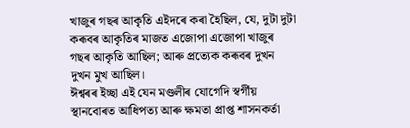খাজুৰ গছৰ আকৃতি এইদৰে কৰা হৈছিল, যে, দুটা দুটা কৰূবৰ আকৃতিৰ মাজত এজোপা এজোপা খাজুৰ গছৰ আকৃতি আছিল; আৰু প্ৰত্যেক কৰূবৰ দুখন দুখন মুখ আছিল।
ঈশ্বৰৰ ইচ্ছা এই যেন মণ্ডলীৰ যোগেদি স্বর্গীয় স্থানবোৰত আধিপত্য আৰু ক্ষমতা প্রাপ্ত শাসনকৰ্তা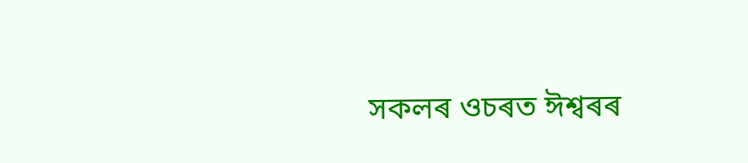সকলৰ ওচৰত ঈশ্বৰৰ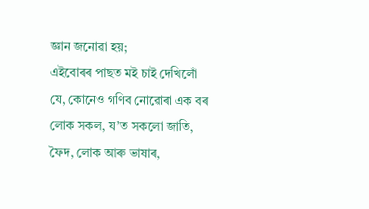জ্ঞান জনোৱা হয়;
এইবোৰৰ পাছত মই চাই দেখিলোঁ যে, কোনেও গণিব নোৱোৰা এক বৰ লোক সকল, য’ত সকলো জাতি, ফৈদ, লোক আৰু ভাষাৰ,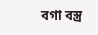বগা বস্ত্ৰ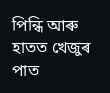পিন্ধি আৰু হাতত খেজুৰ পাত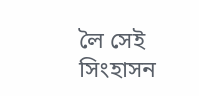লৈ সেই সিংহাসন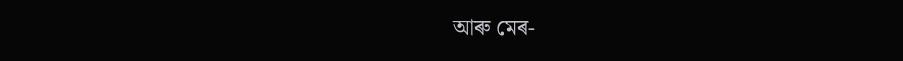আৰু মেৰ-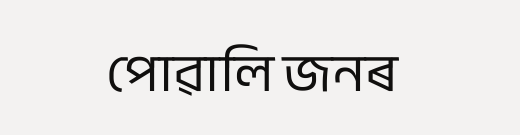পোৱালি জনৰ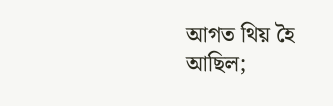আগত থিয় হৈ আছিল;